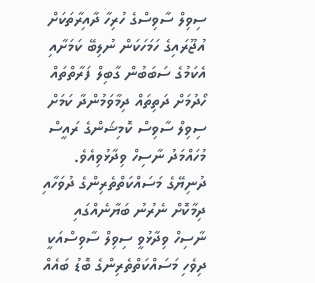ސިވިލް ސާވިސްގެ ހުރިހާ ދާއިރާތަކަށް އުޖޫރައިގެ ހަމަހަކަން ނުލިބޭ ކަމަށާއި އެކަމުގެ ސަބަބުން ގާބިލް ފަރާތްތައް ހޯދުމަށް ދަތިތައް ދިމާވަމުންދާ ކަމަށް ސިވިލް ސާވިސް ކޮމިޝަންގެ ރައީސް މުހައްމަދު ނާސިހް ވިދާޅުވިއެވެ.
ދުނިޔޭގެ މަސައްކަތްތެރިންގެ ދުވަހާއި ދިމާކޮށް ނެރުނު ބަޔާނެއްގައި ނާސިހް ވިދާޅުވީ ސިވިލް ސާވިސްއަކީ ދިވެހި މަސައްކަތްތެރިންގެ ބޮޑު ބައެއް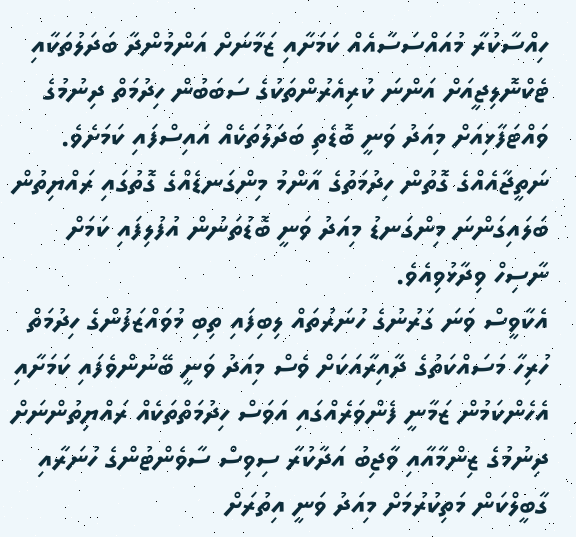ހިއްސާކުރާ މުއައްސަސާއެއް ކަމަށާއި ޒަމާނަށް އަންމުންދާ ބަދަލުތަކާއި ޓެކްނޮލިޖީއަށް އަންނަ ކުރިއެރުންތަކުގެ ސަބަބުން ހިދުމަތް ދިނުމުގެ ވައްޓަފާޅިއަށް މިއަދު ވަނީ ބޮޑެތި ބަދަލުތަކެއް އައިސްފައި ކަމަށެވެ. ނަތީޖާއެއްގެ ގޮތުން ހިދުމަތުގެ އާންމު މިންގަނޑެއްގެ ގޮތުގައި ރައްޔިތުން ބަލައިގަންނަ މިންގަނޑު މިއަދު ވަނީ ބޮޑުތަނުން އުފުލިފައި ކަމަށް ނާސިހް ވިދާޅުވިއެވެ.
އެކާވީސް ވަނަ ގަރުނުގެ ހުނަރުތައް ލިބިފައި ތިބި މުވައްޒަފުންގެ ހިދުމަތް ހުރިހާ މަސައްކަތުގެ ދާއިރާއަކަށް ވެސް މިއަދު ވަނީ ބޭނުންވެފައި ކަމަށާއި އެހެންކަމުން ޒަމާނީ ފެންވަރެއްގައި އަވަސް ހިދުމަތްތަކެއް ރައްޔިތުންނަށް ދިނުމުގެ ޒިންމާއާއި ވާޖިބު އަދާކުރާ ސިވިސް ސާވެންޓުންގެ ހުނަރާއި ގާބީލްކަން މަތިކުރުމަށް މިއަދު ވަނީ އިތުރަށް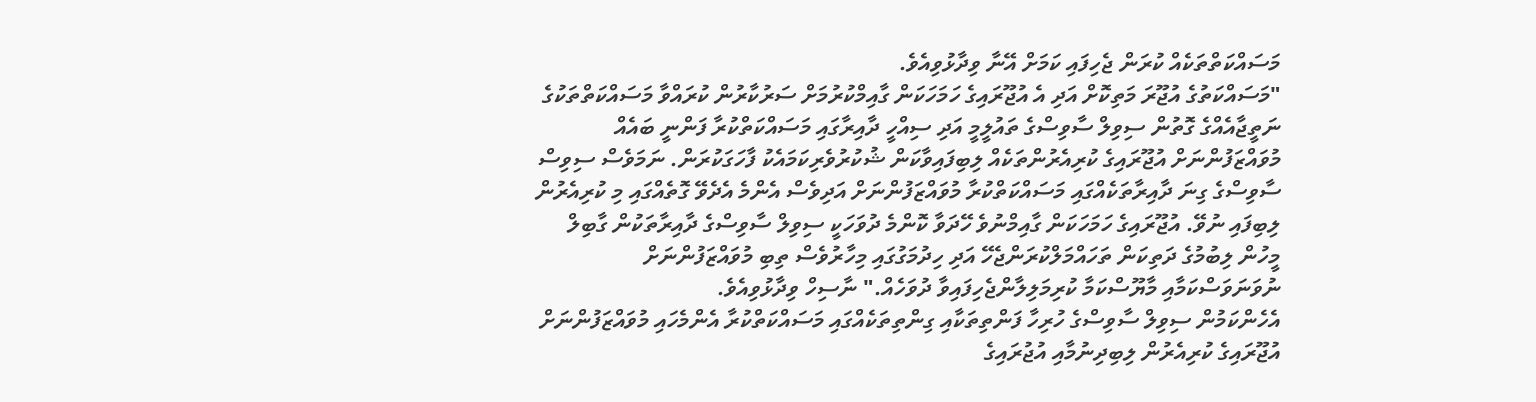މަސައްކަތްތަކެއް ކުރަން ޖެހިފައި ކަމަށް އޭނާ ވިދާޅުވިއެވެ.
"މަސައްކަތުގެ އުޖޫރަ މަތިކޮށް އަދި އެ އުޖޫރައިގެ ހަމަހަކަން ގާއިމްކުރުމަށް ސަރުކާރުން ކުރައްވާ މަސައްކަތްތަކުގެ ނަތީޖާއެއްގެ ގޮތުން ސިވިލް ސާވިސްގެ ތައުލީމީ އަދި ސިއްހީ ދާއިރާގައި މަސައްކަތްކުރާ ފަންނީ ބައެއް މުވައްޒަފުންނަށް އުޖޫރައިގެ ކުރިއެރުންތަކެއް ލިބިފައިވާކަން ޝުކުރުވެރިކަމައެކު ފާހަގަކުރަން. ނަމަވެސް ސިވިސް ސާވިސްގެ ގިނަ ދާއިރާތަކެއްގައި މަސައްކަތްކުރާ މުވައްޒަފުންނަށް އަދިވެސް އެންމެ އެދެވޭ ގޮތެއްގައި މި ކުރިއެރުން ލިބިފައި ނުވޭ. އުޖޫރައިގެ ހަމަހަކަން ގާއިމްނުވެ ހޭދަވާ ކޮންމެ ދުވަހަކީ ސިވިލް ސާވިސްގެ ދާއިރާތަކުން ގާބިލް މީހުން ލިބުމުގެ ދަތިކަން ތަހައްމަލްކުރަންޖެހޭ އަދި ހިދުމަގުގައި މިހާރުވެސް ތިބި މުވައްޒަފުންނަށް ނުވަނަވަސްކަމާއި މާޔޫސްކަމާ ކުރިމަލިލާންޖެހިފައިވާ ދުވަހެއް." ނާސިހް ވިދާޅުވިއެވެ.
އެހެންކަމުން ސިވިލް ސާވިސްގެ ހުރިހާ ފަންތިތަކާއި ގިންތިތަކެއްގައި މަސައްކަތްކުރާ އެންމެހައި މުވައްޒަފުންނަށް އުޖޫރައިގެ ކުރިއެރުން ލިބިދިނުމާއި އުޖުރައިގެ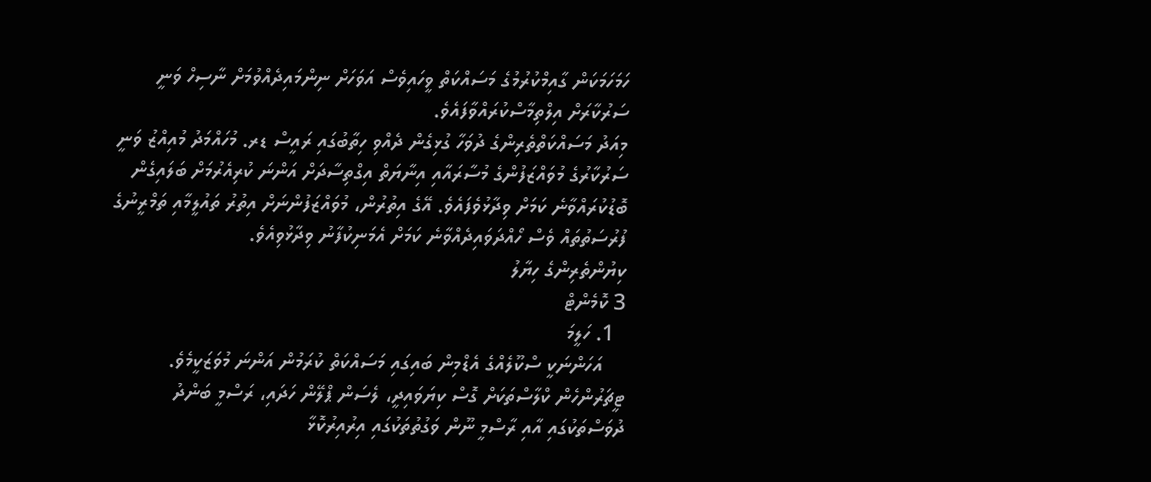ހަމަހަމަކަން ގާއިމްކުރުމުގެ މަސައްކަތް ވީހައިވެސް އަވަހަށް ނިންމައިދެއްވުމަށް ނާސިހް ވަނީ ސަރުކާރަށް އިލްތިމާސްކުރައްވާފައެވެ.
މިއަދު މަސައްކަތްތެރިންގެ ދުވަހާ ގުޅިގެން ދެއްވި ހިތާބުގައި ރައީސް ޑރ. މުހައްމަދު މުއިއްޒު ވަނީ ސަރުކާރުގެ މުވައްޒަފުންގެ މުސާރައާއި އިނާޔަތް އިގްތިސާދަށް އަންނަ ކުރިއެރުމަށް ބަލައިގެން ބޮޑުކުރައްވާނެ ކަމަށް ވިދާޅުވެފައެވެ. އޭގެ އިތުރުން، މުވައްޒަފުންނަށް އިތުރު ތައުލީމާއި ތަމްރީނުގެ ފުރުސަތުތައް ވެސް ހޯއްދަވައިދެއްވާނެ ކަމަށް އެމަނިކުފާނު ވިދާޅުވިއެވެ.
ކިޔުންތެރިންގެ ހިޔާލު
3 ކޮމެންޓް
  1. ހަލީމަ
    އަހަންނަކީ ސްކޫލެއްގެ އެޑްމިން ބައިގައި މަސައްކަތް ކުރަމުން އަންނަ މުވަޒަކީމެވެ. ޓީޗަރުންހެން ކްލާސްތަކަށް ގޮސް ކިޔަވައިދީ، ލެސަން ޕްލޭން ހަދައި، ރަސްމީ ބަންދު ދުވަސްތަކުގައި އާއި ރާސްމީ ނޫން ވަގުތުތަކުގައި އިރުއިރުކޮޅާ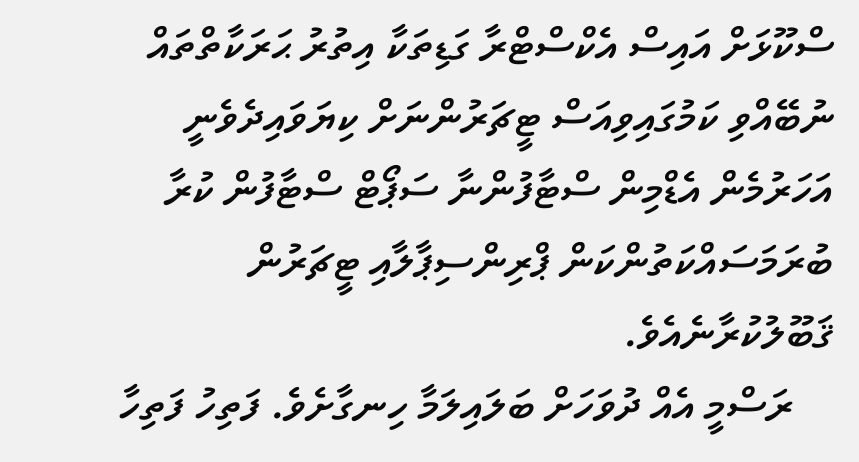ސްކޫޅަށް އައިސް އެކްސްޓްރާ ގަޑިތަކާ އިތުރު ޙަރަކާތްތައް ނުބޭއްވި ކަމުގައިވިއަސް ޓީޗަރުންނަށް ކިޔަވައިދެވެނީ އަހަރުމެން އެޑްމިން ސްޓާފުންނާ ސަޕޯޓް ސްޓާފުން ކުރާ ބުރަމަސައްކަތުންކަން ޕްރިންސިޕާލާއި ޓީޗަރުން ޤަބޫލުކުރާނެއެވެ.
    ރަސްމީ އެއް ދުވަހަށް ބަލައިލަމާ ހިނގާށެވެ. ފަތިހު ފަތިހާ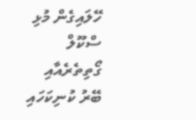ހޭލައިގެން މުޅި ސްކޫލް ގޯތިތެރެއާއި ބޭރު ކުނިކަހައި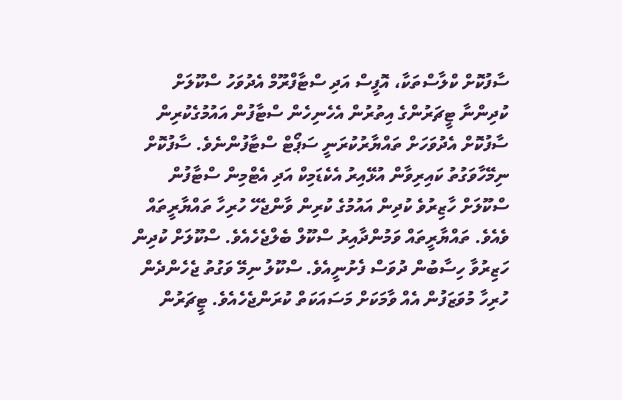ސާފުކޮށް ކްލާސްތަކާ، އޮފީސް އަދި ސްޓާފްރޫމް އެދުވަހު ސްކޫލަށް ކުދިންނާ ޓީޗަރުންގެ އިތުރުން އެހެނިހެން ސްޓާފުން އައުމުގެކުރިން ސާފުކޮށް އެދުވަހަށް ތައްޔާރުކުރަނީ ސަޕޯޓް ސްޓާފުންނެވެ. ސާފުކޮށް ނިމޭހާވަގުތު ކައިރިވާން އުޅޭއިރު އެކެޑަމިކް އަދި އެޓްމިން ސްޓާފުން ސްކޫލަށް ހާޒިރުވެ ކުދިން އައުމުގެ ކުރިން ވާންޖެހޭ ހުރިހާ ތައްޔާރީތައް ވެއެވެ. ތައްޔާރީތައް ވަމުންދާއިރު ސްކޫލް ބެލްޖެހެއެވެ. ސްކޫލަށް ކުދިން ހަޒިރުވާ ހިސާބުން ދުވަސް ފެށުނީއެވެ. ސްކޫލު ނިމޭ ވަގުތު ޖެހެންދެން ހުރިހާ މުވަޒަފުން އެއް ވާމަކަށް މަސައަކަތް ކުރަންޖެހެއެވެ. ޓީޗަރުން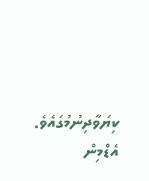ކިޔަވާދިނުމުގައެވެ. އެޑްމިން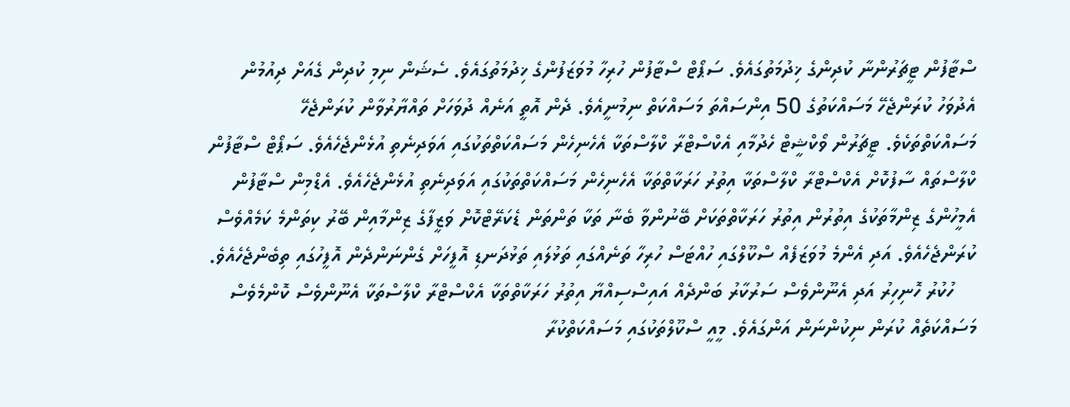ސްޓާފުން ޓީޗަރުންނާ ކުދިންގެ ޚިދުމަތުގައެވެ. ސަޕޯޓް ސްޓާފުން ހުރިހާ މުވަޒަފުންގެ ޚިދުމަތުގައެވެ. ސެޝަން ނިމި ކުދިން ގެއަށް ދިއުމުން އެދުވަހު ކުރަންޖެހޭ މަސައްކަތުގެ 50 އިންސައްތަ މަސައްކަތް ނިމުނީއެވެ. ދެން އޮތީ އަނެއް ދުވަހަށް ތައްޔާރުވާން ކުރަންޖެހޭ މަސައްކަތްތަކެވެ. ޓީޗަރުން ވޯކްޝީޓް ހެދުމާއި އެކްސްޓްރާ ކްލާސްތަކާ އެހެނިހެން މަސައްކަތްތަކުގައި އަވަދިނެތި އުޅެންޖެހެއެވެ. ސަޕޯޓް ސްޓާފުން ކްލާސްތައް ސާފުކޮށް އެކްސްޓްރާ ކްލާސްތަކާ އިތުރު ހަރަކާތްތަކާ އެހެނިހެން މަސައްކަތްތަކުގައި އަވަދިނެތި އުޅެންޖެހެއެވެ. އެޑްމިން ސްޓާފުން އެމީހުންގެ ޒިންމާތަކުގެ އިތުރުން އިތުރު ހަރަކާތްތަކަށް ބޭނުންވާ ބެނާ ތަކާ ތަންތަން ޑެކަރޭޓްކޮށް ވަޒީފާގެ ޒިންމާއިން ބޭރު ކިތަންމެ ކަމެއްވެސް ކުރަންޖެހެއެވެ. އަދި އެންމެ މުވަޒަފެއް ސްކޫލްގައި ހުއްޓަސް ހުރިހާ ތަނެއްގައި ތަޅުލައި ތަޅުދަނޑި އޮފީހަށް ގެންނަންދެން އޮފީހުގައި ތިބެންޖެހެއެވެ.
    ހުކުރު ހޮނިހިރު އަދި އެނޫންވެސް ސަރުކާރު ބަންދެއް އައިސްސިއްޔާ އިތުރު ހަރަކާތްތަކާ އެކްސްޓްރާ ކްލާސްތަކާ އެނޫންވެސް ކޮންމެވެސް މަސައްކަތެއް ކުރަން ނިކުންނަން އަންގައެވެ. މީއީ ސްކޫލްތަކުގައި މަސައްކަތްކުރާ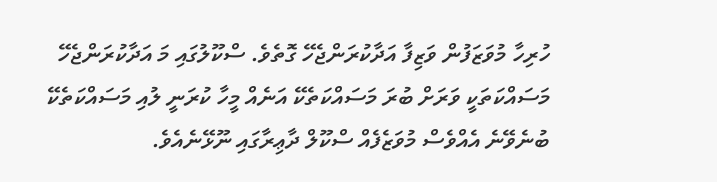ހުރިހާ މުވަޒަފުން ވަޒިފާ އަދާކުރަންޖެހޭ ގޮތެވެ. ސްކޫލުގައި މަ އަދާކުރަންޖެހޭ މަސައްކަތަކީ ވަރަށް ބުރަ މަސައްކަތެކޭ އަނެއް މީހާ ކުރަނީ ލުއި މަސައްކަތެކޭ ބުނެވޭނެ އެއްވެސް މުވަޒެފެއް ސްކޫލް ދާޢިރާގައި ނޫޅޭނެއެވެ.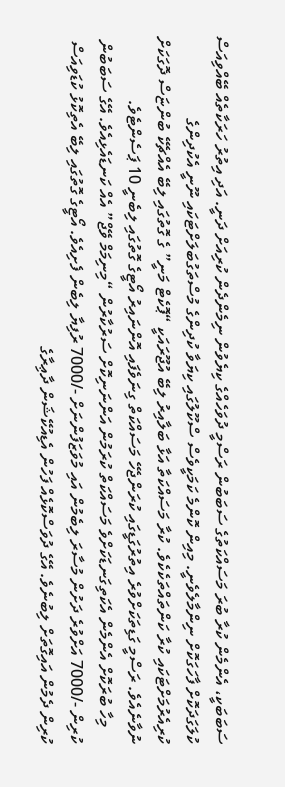ސަބަބަކީ، އެންމެން ކުރާ ބުރަ މަސައްކަތުގެ ސަބަބުން ރަސްމީ ދުވަހެއްގެ ކިޔެވުން ނިމެންދެން ކުރިއަށް ދަނީ. އަދި އިތުރު ހަރަކާތެއް ބޭއްވިއަސް ކުލަގަދަކޮށް ފާހަގަކޮށް ނިންމާލެވެނީ. މިއިން ކޮންމެ ކަމަކީވެސް ސްކޫލުގައި ކިޔަވާ ކުދިންގެ މުސްތަގުބަލަށްޓަކައި ނޫނީ އެކުދިންގެ ކުރިއެރުމަށްޓަކައި ކުރާ ކަންތައްތަކެކެވެ. ކުރާ މަސައްކަތާ އަޅާ ބަލާއިރު ލިބޭ އުޖޫރައަކީ “ޕޮކެޓް މަނީ” ގެ ގޮތުގައި ލިބޭ އެއްޗެކޭ ބުންޏަސް ދޮގަކަށް ނުވާނެއެވެ. ރަސްމީ ގަޑިތަކަށްވުރެ އިތުރުގަޑީގައި ކުރަންޖެހޭ މަސައްކަތް ގިނަވެފައި އޮންނައިރު އޯޓީގެ ގޮތުގައި ލިބެނީ 10 ޕަސެންޓެވެ.
    މިހާ ބުރަކޮށް އެންމެން އެކަތިގަނޑަކަށްވެ މަސައްކަތް ކުރަމުން އަންނަނިކޮށް ސަރުކާރުން “މިނިމަމް ވޭޖް” އެއް ކަނޑައެޅިއެވެ. އޭގެ ސަބަބުން ކުރިން -/7000 އަށްވުރެ ދަށުން މުސާރަ ލިބެމުން އައި މުވަޒަފުންނަށް -/7000 ރުފިޔާ ލިބެން ފެށިއެވެ. އޯޓީގެ ގޮތުގައި ލިބޭ އެތިކޮޅު ކުޑަވިއަސް ކުރިން ދެމުން އައިގޮތަށް ލިބުނެވެ. އޭގެ ދުވަސްކޮޅެއް ފަހުން އެޑިއުކޭޝަން ދާޢިރާގެ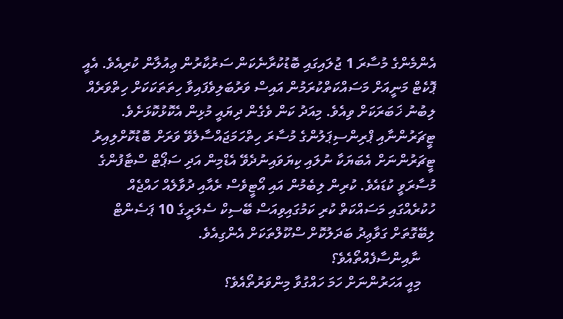އެންމެންގެ މުސާރަ 1 ޖުލައިގައި ބޮޑުކުރާނެކަން ސަރުކާރުން ޢިއުލާން ކުރިއެވެ. އެއީ ޕޮކެޓް މަނީއަށް މަސައްކަތްކުރަމުން އައިސް ވަރުބަލިވެފައިވާ ހިތަތަކަކަށް ހިތްވަރެއް ލިބުނު ޚަބަރަކަށް ވިއެވެ. މިއަދު ކަން ވެގެން ދިޔައީ މުޅިން އެކޮޅުކޮޅަށެވެ. ޓީޗަރުންނާއި ޕްރިންސިޕަލުންގެ މުސާރަ ހިތްހަމަޖައްސާލެވޭ ވަރަށް ބޮޑުކޮށްލިއިރު ޓީޗަރުންނަށް އެބަޔަކާ ނުލައި ކިޔަވައިނުދެވޭ އެޑްމިން އަދި ސަޕޯޓް ސްޓާފުންގެ މުސާރަވީ ކުޑައެވެ. ކުރިން ލިބެމުން އައި އޯޓީވެސް ރެއާއި ދުވާލެއް ހައްޖެއް ހުކުރެއްގައި މަސައްކަތް ކުރި ކަމުގައިވިއަސް ބޭސިކް ސެލަރީގެ 10 ޕަސެންޓް ލިބޭގޮތަށް ގަވާޢިދު ބަދަލުކޮށް ސްކޫލްތަކަށް އެންގިއެވެ.
    ނާއިންސާފެއްތޯއެވެ؟
    މިއީ އަހަރުންނަށް ހަމަ ހައްގުވާ މިންވަރުތޯއެވެ؟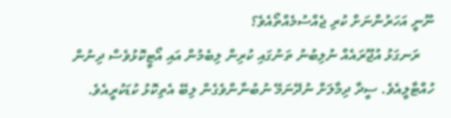ނޫނީ އަހަރުންނަށް ކުރި ޖެއްސުމެއްތޯއެވެ؟
    ރަނގަޅު އުޖޫރައެއް ނުލިބުނު ތަނުގައި ކުރިން ލިބެމުން އައި އޯޓީކޮޅުވެސް ދިނުން ހުއްޓާލީއެވެ. ސީދާ ދިމާލަށް ނުދޭނަމޭ ނުބުނާންވެގެން ލިބޭ އެތިކޮޅު ކުޑަކުރީއެވެ.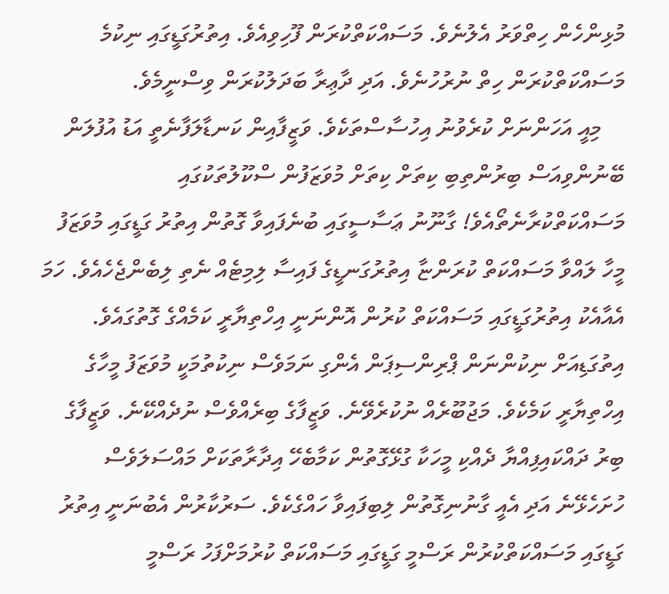މުޅިންހެން ހިތްވަރު އެލުނެވެ. މަސައްކަތްކުރަން ފޫހިވިއެވެ. އިތުރުގަޑީގައި ނިކުމެ މަސައްކަތްކުރަން ހިތް ނުރުހުނެވެ. އަދި ދާޢިރާ ބަދަލުކުރަން ވިސްނީމެވެ.
    މިއީ އަހަންނަށް ކުރެވުނު އިހުސާސްތަކެވެ. ވަޒީފާއިން ކަނޑާލަފާނެތީ އަޑު އުފުލަން ބޭނުންވިއަސް ބިރުންތިބި ކިތަށް ކިތަށް މުވަޒަފުން ސްކޫލުތަކުގައި މަސައްކަތްކުރާނެތޯއެވެ! ގާނޫނު ޢަސާސީގައި ބުނެފައިވާ ގޮތުން އިތުރު ގަޑީގައި މުވަޒަފު މީހާ ލައްވާ މަސައްކަތް ކުރަންޏާ އިތުރުގަނޑީގެ ފައިސާ ލިމިޓެއް ނެތި ލިބެންޖެހެއެވެ. ހަމަ އެއާއެކު އިތުރުގަޑީގައި މަސައްކަތް ކުރުން އޮންނަނީ އިހްތިޔާރީ ކަމެއްގެ ގޮތުގައެވެ. އިތުގަޑިއަށް ނިކުންނަން ޕްރިންސިޕަން އެންގި ނަމަވެސް ނިކުތުމަކީ މުވަޒަފު މީހާގެ އިހްތިޔާރީ ކަމެކެވެ. މަޖުބޫރެއް ނުކުރެވޭނެ. ވަޒީފާގެ ބިރެއްވެސް ނުދެއްކޭނެ. ވަޒީފާގެ ބިރު ދައްކައިފިއްޔާ ދެއްކި މީހަކާ ގުޅޭގޮތުން ކަމާބެހޭ އިދާރާތަކަށް މައްސަލަވެސް ހުށަހެޅޭނެ އަދި އެއީ ގާނުނިގޮތުން ލިބިފައިވާ ހައްގެކެވެ. ސަރުކާރުން އެބުނަނީ އިތުރު ގަޑީގައި މަސައްކަތްކުރުން ރަސްމީ ގަޑީގައި މަސައްކަތް ކުރުމަށްފަހު ރަސްމީ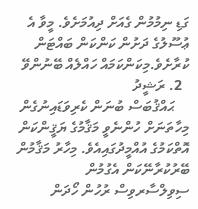ގަޑި ނިމުމުން ގެއަށް ދިއުމަށެވެ. މީވާ އެ ޢުސޫލުގެ ދަށުން ކަންކަން ބައްޓަން ކުރާށެވެ.މިކަންކަމައް ހައްލެއް ބޭނުންވޭ
  2. ރަޝީދު
    ޙައްޤުބަސް ބުނަން ކެރިވަޑައިނުގެން މިހާތަނަށް ހުންނެވީ މަޤާމުގެ ޔަޤީންކަން އޮތްކަމުގެ އުއްމީދުގައިއެވެ. މިހާރު މަޤާމުން ބޭރުކުރާނޭކަން އެގުމުން ސިވިލްސާރވިސް ރުހުން ހޯދަން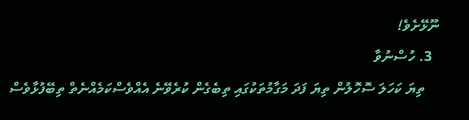ނޫޅޭށެވެ!
  3. ހުސްނުވާ
    ތިޔަ ކަހަލަ ސޮހޮލުން ތިޔަ ފަދަ މަގާމުތަކުގައި ތިބެގެން ކުރެވޭނެ އެއްވެސްކަމެއްނެތް ތިބޭފުޅާވެސް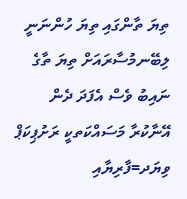ތިޔަ ތާންގައި ތިޔަ ހުންނަނީ ލިބޭނމުސާރައަށް ތިޔަ ތާގެ ނައިބު ވެސް އެފަދަ ދެން އޭނާކުރާ މަސައްކަތކީ ރަށުޕިކަޕް ވިޔަދ=ފާރިޔާއި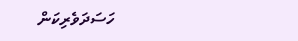ހަސަދަވެރިކަން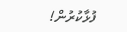ފުޅާކުރުން!